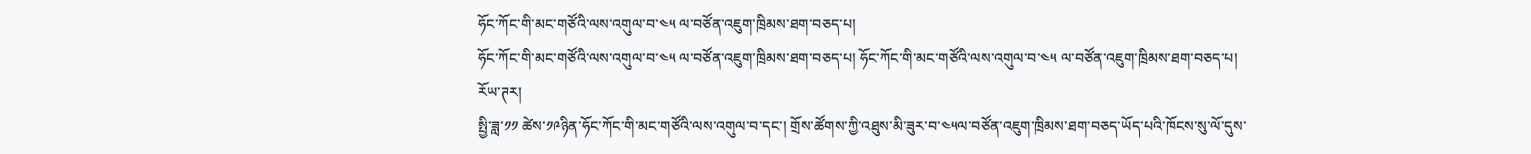ཧོང་ཀོང་གི་མང་གཙོའི་ལས་འགུལ་བ་༤༥ ལ་བཙོན་འཇུག་ཁྲིམས་ཐག་བཅད་པ།
ཧོང་ཀོང་གི་མང་གཙོའི་ལས་འགུལ་བ་༤༥ ལ་བཙོན་འཇུག་ཁྲིམས་ཐག་བཅད་པ། ཧོང་ཀོང་གི་མང་གཙོའི་ལས་འགུལ་བ་༤༥ ལ་བཙོན་འཇུག་ཁྲིམས་ཐག་བཅད་པ།
རོཡ་ཊར།
སྤྱི་ཟླ་༡༡ ཚེས་༡༩ཉིན་ཧོང་ཀོང་གི་མང་གཙོའི་ལས་འགུལ་བ་དང་། གྲོས་ཚོགས་ཀྱི་འཐུས་མི་ཟུར་བ་༤༥ལ་བཙོན་འཇུག་ཁྲིམས་ཐག་བཅད་ཡོད་པའི་ཁོངས་སུ་ལོ་དུས་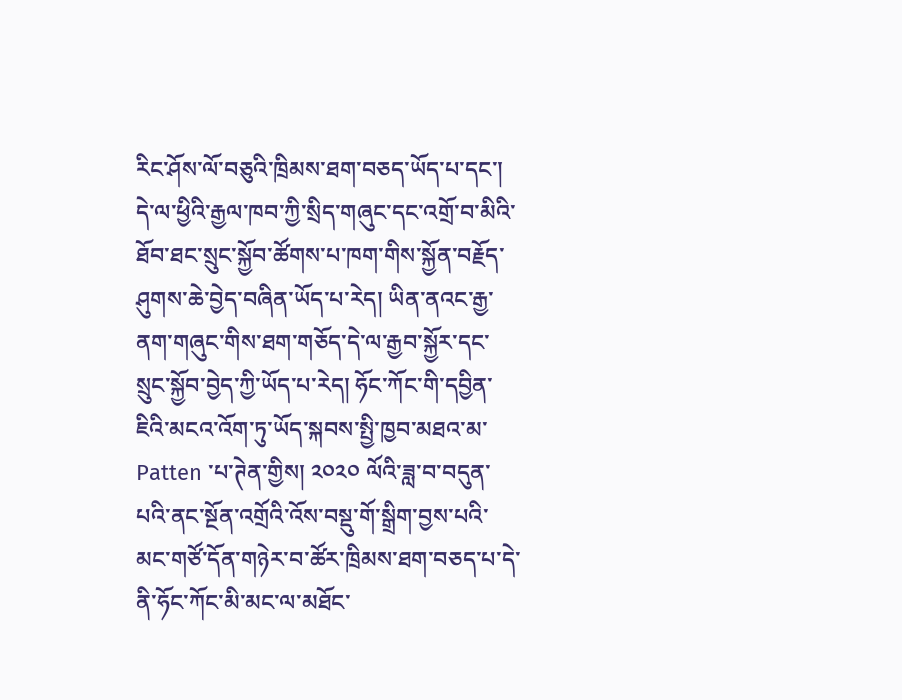རིང་ཤོས་ལོ་བཅུའི་ཁྲིམས་ཐག་བཅད་ཡོད་པ་དང་། དེ་ལ་ཕྱིའི་རྒྱལ་ཁབ་ཀྱི་སྲིད་གཞུང་དང་འགྲོ་བ་མིའི་ཐོབ་ཐང་སྲུང་སྐྱོབ་ཚོགས་པ་ཁག་གིས་སྐྱོན་བརྗོད་ཤུགས་ཆེ་བྱེད་བཞིན་ཡོད་པ་རེད། ཡིན་ནའང་རྒྱ་ནག་གཞུང་གིས་ཐག་གཅོད་དེ་ལ་རྒྱབ་སྐྱོར་དང་སྲུང་སྐྱོབ་བྱེད་ཀྱི་ཡོད་པ་རེད། ཧོང་ཀོང་གི་དབྱིན་ཇིའི་མངའ་འོག་ཏུ་ཡོད་སྐབས་སྤྱི་ཁྱབ་མཐའ་མ་Patten ་པ་ཊེན་གྱིས། ༢༠༢༠ ལོའི་ཟླ་བ་བདུན་པའི་ནང་སྔོན་འགྲོའི་འོས་བསྡུ་གོ་སྒྲིག་བྱས་པའི་མང་གཙོ་དོན་གཉེར་བ་ཚོར་ཁྲིམས་ཐག་བཅད་པ་དེ་ནི་ཧོང་ཀོང་མི་མང་ལ་མཐོང་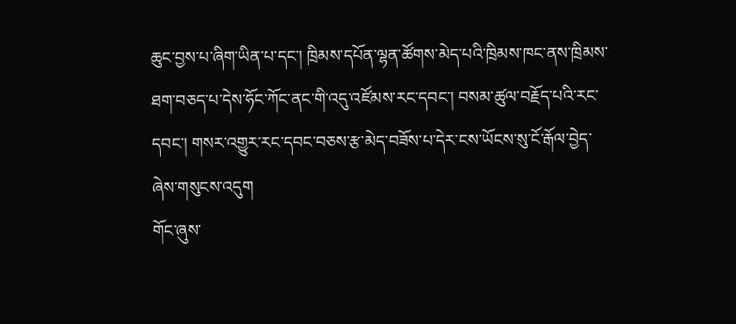ཆུང་བྱས་པ་ཞིག་ཡིན་པ་དང་། ཁྲིམས་དཔོན་ལྷན་ཚོགས་མེད་པའི་ཁྲིམས་ཁང་ནས་ཁྲིམས་ཐག་བཅད་པ་དེས་ཧོང་ཀོང་ནང་གི་འདུ་འཛོམས་རང་དབང་། བསམ་ཚུལ་བརྗོད་པའི་རང་དབང་། གསར་འགྱུར་རང་དབང་བཅས་རྩ་མེད་བཟོས་པ་དེར་ངས་ཡོངས་སུ་ངོ་རྒོལ་བྱེད་ཞེས་གསུངས་འདུག
གོང་ཞུས་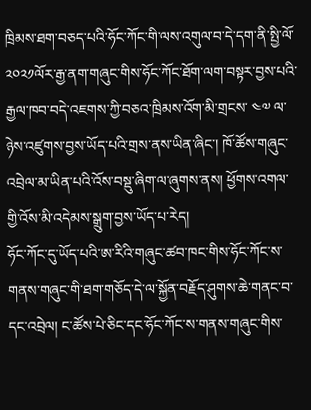ཁྲིམས་ཐག་བཅད་པའི་ཧོང་ཀོང་གི་ལས་འགུལ་བ་དེ་དག་ནི་སྤྱི་ལོ་༢༠༢༡ལོར་རྒྱ་ནག་གཞུང་གིས་ཧོང་ཀོང་ཐོག་ལག་བསྟར་བྱས་པའི་རྒྱལ་ཁབ་བདེ་འཇགས་ཀྱི་བཅའ་ཁྲིམས་འོག་མི་གྲངས་ ༤༧ ལ་ཉེས་འཛུགས་བྱས་ཡོད་པའི་གྲས་ནས་ཡིན་ཞིང་། ཁོ་ཚོས་གཞུང་འབྲེལ་མ་ཡིན་པའི་འོས་བསྡུ་ཞིག་ལ་ཞུགས་ནས། ཕྱོགས་འགལ་གྱི་འོས་མི་འདེམས་སྒྲུག་བྱས་ཡོད་པ་རེད།
ཧོང་ཀོང་དུ་ཡོད་པའི་ཨ་རིའི་གཞུང་ཚབ་ཁང་གིས་ཧོང་ཀོང་ས་གནས་གཞུང་གི་ཐག་གཅོད་དེ་ལ་སྐྱོན་བརྗོད་ཤུགས་ཆེ་གནང་བ་དང་འབྲེལ། ང་ཚོས་པེ་ཅིང་དང་ཧོང་ཀོང་ས་གནས་གཞུང་གིས་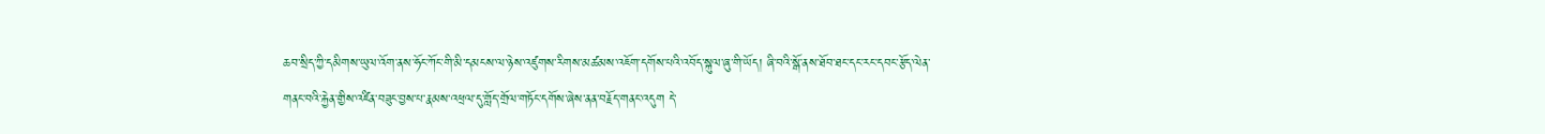ཆབ་སྲིད་ཀྱི་དམིགས་ཡུལ་འོག་ནས་ཧོང་ཀོང་གི་མི་དམངས་ལ་ཉེས་འཛུགས་རིགས་མཚམས་འཇོག་དགོས་པའི་འབོད་སྐུལ་ཞུ་གི་ཡོད། ཞི་བའི་སྒོ་ནས་ཐོབ་ཐང་དང་རང་དབང་རྩོད་ལེན་གནང་བའི་རྐྱེན་གྱིས་འཛིན་བཟུང་བྱས་པ་རྣམས་འཕྲལ་དུ་གློད་གྲོལ་གཏོང་དགོས་ཞེས་ནན་བརྗོད་གནང་འདུག དེ་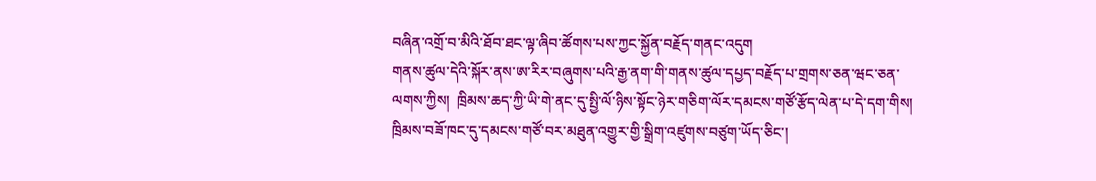བཞིན་འགྲོ་བ་མིའི་ཐོབ་ཐང་ལྟ་ཞིབ་ཚོགས་པས་ཀྱང་སྐྱོན་བརྗོད་གནང་འདུག
གནས་ཚུལ་དེའི་སྐོར་ནས་ཨ་རིར་བཞུགས་པའི་རྒྱ་ནག་གི་གནས་ཚུལ་དཔྱད་བརྗོད་པ་གྲགས་ཅན་ཝང་ཅན་ལགས་ཀྱིས།  ཁྲིམས་ཆད་ཀྱི་ཡི་གེ་ནང་དུ་སྤྱི་ལོ་ཉིས་སྟོང་ཉེར་གཅིག་ལོར་དམངས་གཙོ་རྩོད་ལེན་པ་དེ་དག་གིས། ཁྲིམས་བཟོ་ཁང་དུ་དམངས་གཙོ་བར་མཐུན་འགྱུར་གྱི་སྒྲིག་འཛུགས་བཙུག་ཡོད་ཅིང་།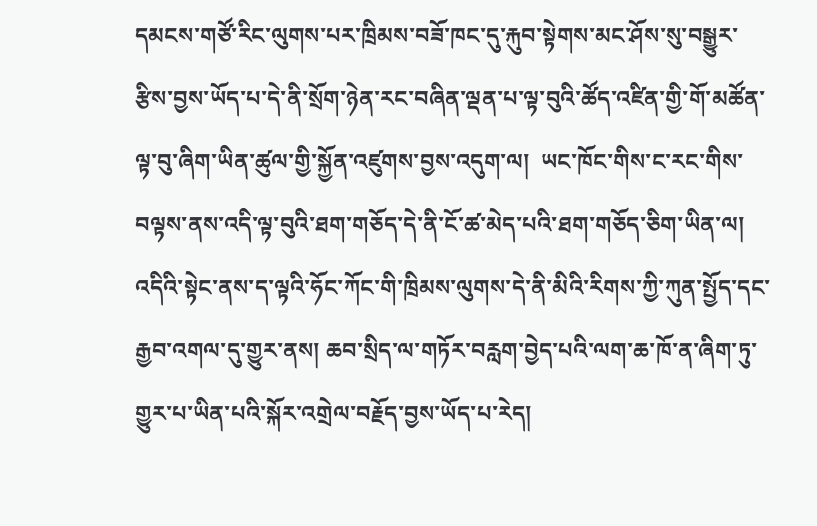དམངས་གཙོ་རིང་ལུགས་པར་ཁྲིམས་བཟོ་ཁང་དུ་རྐུབ་སྟེགས་མང་ཤོས་སུ་བསྒྱུར་རྩིས་བྱས་ཡོད་པ་དེ་ནི་སྲོག་ཉེན་རང་བཞིན་ལྡན་པ་ལྟ་བུའི་ཚོད་འཛིན་གྱི་གོ་མཚོན་ལྟ་བུ་ཞིག་ཡིན་ཚུལ་གྱི་སྐྱོན་འཛུགས་བྱས་འདུག་ལ།  ཡང་ཁོང་གིས་ང་རང་གིས་བལྟས་ནས་འདི་ལྟ་བུའི་ཐག་གཅོད་དེ་ནི་ངོ་ཚ་མེད་པའི་ཐག་གཅོད་ཅིག་ཡིན་ལ། འདིའི་སྟེང་ནས་ད་ལྟའི་ཧོང་ཀོང་གི་ཁྲིམས་ལུགས་དེ་ནི་མིའི་རིགས་ཀྱི་ཀུན་སྤྱོད་དང་རྒྱབ་འགལ་དུ་གྱུར་ནས། ཆབ་སྲིད་ལ་གཏོར་བརླག་བྱེད་པའི་ལག་ཆ་ཁོ་ན་ཞིག་ཏུ་གྱུར་པ་ཡིན་པའི་སྐོར་འགྲེལ་བརྗོད་བྱས་ཡོད་པ་རེད།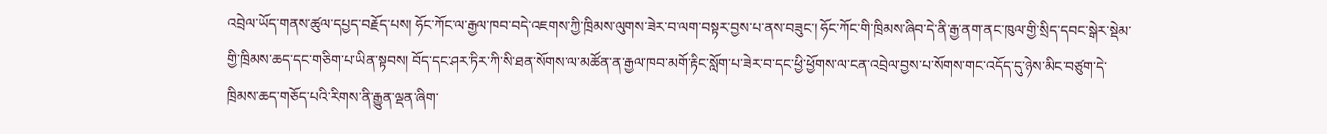འབྲེལ་ཡོད་གནས་ཚུལ་དཔྱད་བརྗོད་པས། ཧོང་ཀོང་ལ་རྒྱལ་ཁབ་བདེ་འཇགས་ཀྱི་ཁྲིམས་ལུགས་ཟེར་བ་ལག་བསྟར་བྱས་པ་ནས་བཟུང་། ཧོང་ཀོང་གི་ཁྲིམས་ཞིབ་དེ་ནི་རྒྱ་ནག་ནང་ཁུལ་གྱི་སྲིད་དབང་སྒེར་སྡེམ་གྱི་ཁྲིམས་ཆད་དང་གཅིག་པ་ཡིན་སྟབས། བོད་དང་ཤར་ཏིར་ཀི་སི་ཐན་སོགས་ལ་མཚོན་ན་རྒྱལ་ཁབ་མགོ་རྟིང་སློག་པ་ཟེར་བ་དང་ཕྱི་ཕྱོགས་ལ་ངན་འབྲེལ་བྱས་པ་སོགས་གང་འདོད་དུ་ཉེས་མིང་བཙུག་དེ་ཁྲིམས་ཆད་གཅོད་པའི་རིགས་ནི་རྒྱུན་ལྡན་ཞིག་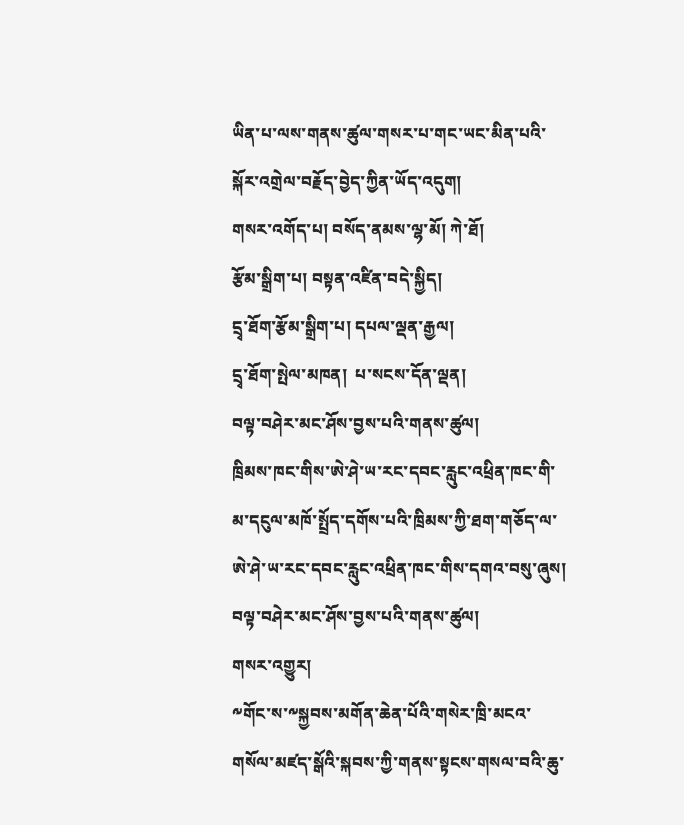ཡིན་པ་ལས་གནས་ཚུལ་གསར་པ་གང་ཡང་མིན་པའི་སྐོར་འགྲེལ་བརྗོད་བྱེད་ཀྱིན་ཡོད་འདུག།
གསར་འགོད་པ། བསོད་ནམས་ལྷ་མོ། ཀེ་ཐོ།
རྩོམ་སྒྲིག་པ། བསྟན་འཛིན་བདེ་སྐྱིད།
དྲྭ་ཐོག་རྩོམ་སྒྲིག་པ། དཔལ་ལྡན་རྒྱལ།
དྲྭ་ཐོག་སྤེལ་མཁན།  པ་སངས་དོན་ལྡན།
བལྟ་བཤེར་མང་ཤོས་བྱས་པའི་གནས་ཚུལ།
ཁྲིམས་ཁང་གིས་ཨེ་ཤེ་ཡ་རང་དབང་རླུང་འཕྲིན་ཁང་གི་མ་དངུལ་མཁོ་སྤྲོད་དགོས་པའི་ཁྲིམས་ཀྱི་ཐག་གཅོད་ལ་ཨེ་ཤེ་ཡ་རང་དབང་རླུང་འཕྲིན་ཁང་གིས་དགའ་བསུ་ཞུས།
བལྟ་བཤེར་མང་ཤོས་བྱས་པའི་གནས་ཚུལ།
གསར་འགྱུར།
༸གོང་ས་༸སྐྱབས་མགོན་ཆེན་པོའི་གསེར་ཁྲི་མངའ་གསོལ་མཛད་སྒོའི་སྐབས་ཀྱི་གནས་སྟངས་གསལ་བའི་ཆུ་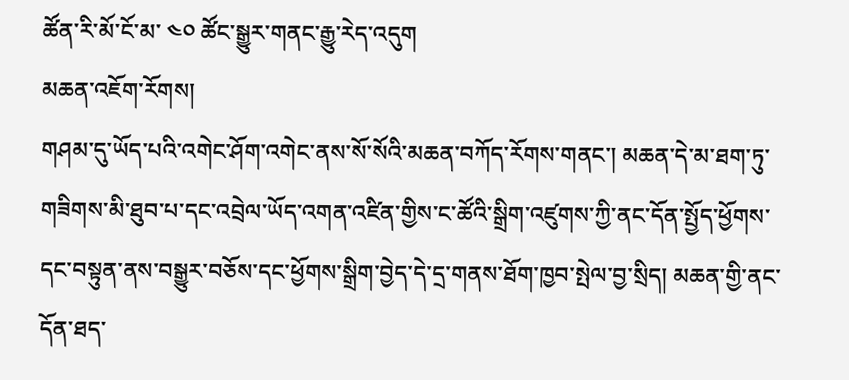ཚོན་རི་མོ་ངོ་མ་ ༤༠ ཚོང་སྒྱུར་གནང་རྒྱུ་རེད་འདུག
མཆན་འཇོག་རོགས།
གཤམ་དུ་ཡོད་པའི་འགེང་ཤོག་འགེང་ནས་སོ་སོའི་མཆན་བཀོད་རོགས་གནང་། མཆན་དེ་མ་ཐག་ཏུ་གཟིགས་མི་ཐུབ་པ་དང་འབྲེལ་ཡོད་འགན་འཛིན་གྱིས་ང་ཚོའི་སྒྲིག་འཛུགས་ཀྱི་ནང་དོན་སྤྱོད་ཕྱོགས་དང་བསྟུན་ནས་བསྒྱུར་བཅོས་དང་ཕྱོགས་སྒྲིག་བྱེད་དེ་དྲ་གནས་ཐོག་ཁྱབ་སྤེལ་བྱ་སྲིད། མཆན་གྱི་ནང་དོན་ཐད་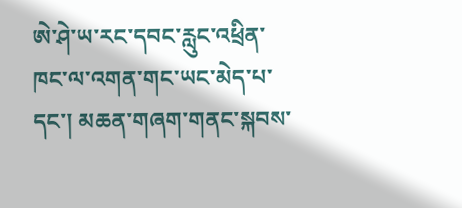ཨེ་ཤེ་ཡ་རང་དབང་རླུང་འཕྲིན་ཁང་ལ་འགན་གང་ཡང་མེད་པ་དང་། མཆན་གཞག་གནང་སྐབས་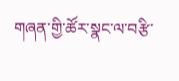གཞན་གྱི་ཚོར་སྣང་ལ་བརྩི་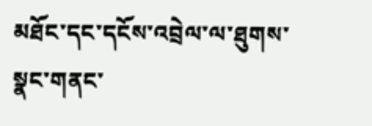མཐོང་དང་དངོས་འབྲེལ་ལ་ཐུགས་སྣང་གནང་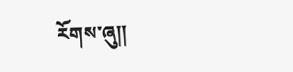རོགས་ཞུ༎